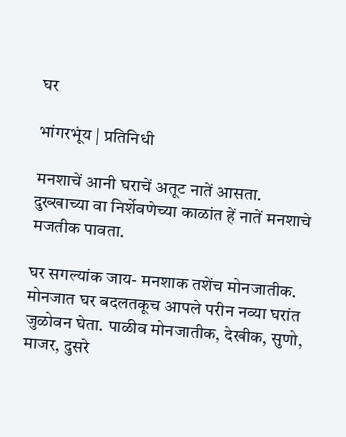घर

भांगरभूंय | प्रतिनिधी

मनशाचें आनी घराचें अतूट नातें आसता. दुख्खाच्या वा निर्शेवणेच्या काळांत हें नातें मनशाचे मजतीक पावता.

घर सगल्यांक जाय- मनशाक तशेंच मोनजातीक. मोनजात घर बदलतकूच आपले परीन नव्या घरांत जुळोवन घेता. पाळीव मोनजातीक, देखीक, सुणो, माजर, दुसरे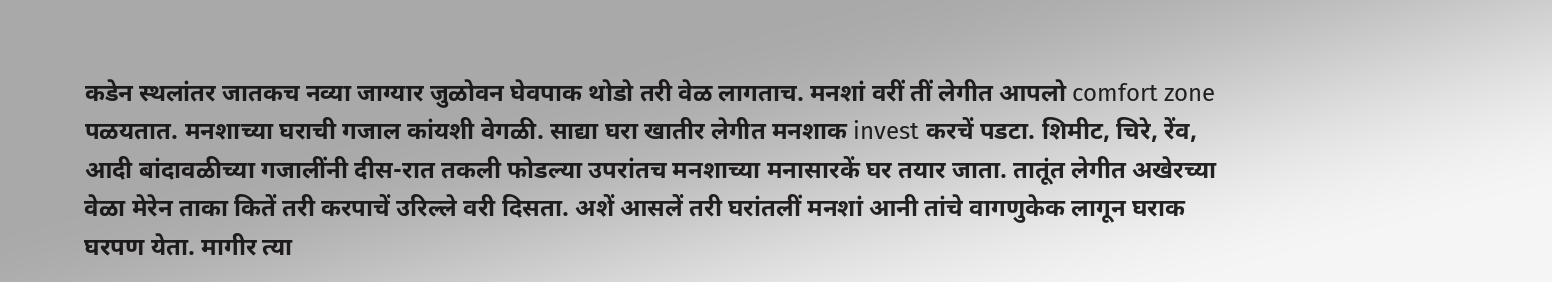कडेन स्थलांतर जातकच नव्या जाग्यार जुळोवन घेवपाक थोडो तरी वेळ लागताच. मनशां वरीं तीं लेगीत आपलो comfort zone पळयतात. मनशाच्या घराची गजाल कांयशी वेगळी. साद्या घरा खातीर लेगीत मनशाक invest करचें पडटा. शिमीट, चिरे, रेंव, आदी बांदावळीच्या गजालींनी दीस-रात तकली फोडल्या उपरांतच मनशाच्या मनासारकें घर तयार जाता. तातूंत लेगीत अखेरच्या वेळा मेरेन ताका कितें तरी करपाचें उरिल्ले वरी दिसता. अशें आसलें तरी घरांतलीं मनशां आनी तांचे वागणुकेक लागून घराक घरपण येता. मागीर त्या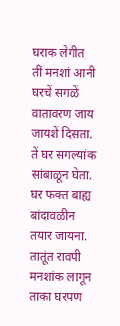घराक लेगीत तीं मनशां आनी घरचें सगळें वातावरण जाय जायशें दिसता. तें घर सगल्यांक सांबाळून घेता.
घर फक्त बाह्य बांदावळीन तयार जायना. तातूंत रावपी मनशांक लागून ताका घरपण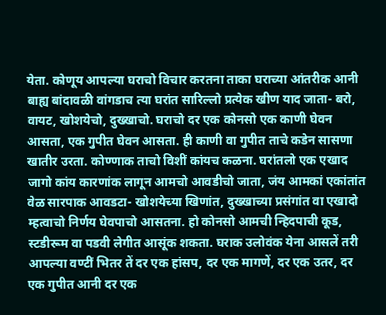येता. कोणूय आपल्या घराचो विचार करतना ताका घराच्या आंतरीक आनी बाह्य बांदावळी वांगडाच त्या घरांत सारिल्लो प्रत्येक खीण याद जाता- बरो, वायट, खोशयेचो, दुख्खाचो. घराचो दर एक कोनसो एक काणी घेवन आसता, एक गुपीत घेवन आसता. ही काणी वा गुपीत ताचे कडेन सासणा खातीर उरता. कोण्णाक ताचो विशीं कांयच कळना. घरांतलो एक एखाद जागो कांय कारणांक लागून आमचो आवडीचो जाता, जंय आमकां एकांतांत वेळ सारपाक आवडटा- खोशयेच्या खिणांत, दुख्खाच्या प्रसंगांत वा एखादो म्हत्वाचो निर्णय घेवपाचो आसतना. हो कोनसो आमची न्हिदपाची कूड, स्टडीरूम वा पडवी लेगीत आसूंक शकता. घराक उलोवंक येना आसलें तरी आपल्या वण्टीं भितर तें दर एक हांसप, दर एक मागणें, दर एक उतर, दर एक गुपीत आनी दर एक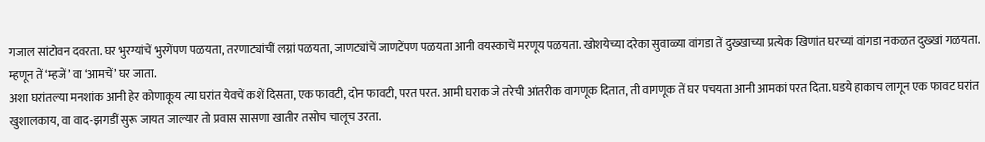गजाल सांटोवन दवरता. घर भुरग्यांचें भुरगेंपण पळयता, तरणाट्यांचीं लग्नां पळयता, जाणट्यांचें जाणटेंपण पळयता आनी वयस्काचें मरणूय पळयता. खोशयेच्या दरेका सुवाळ्या वांगडा तें दुख्खाच्या प्रत्येक खिणांत घरच्यां वांगडा नकळत दुख्खां गळयता. म्हणून तें ‘म्हजें’ वा ‘आमचें’ घर जाता.
अशा घरांतल्या मनशांक आनी हेर कोणाकूय त्या घरांत येवचें कशें दिसता, एक फावटी, दोन फावटी, परत परत. आमी घराक जे तरेची आंतरीक वागणूक दितात, ती वागणूक तें घर पचयता आनी आमकां परत दिता. घडये हाकाच लागून एक फावट घरांत खुशालकाय, वा वाद-झगडीं सुरू जायत जाल्यार तो प्रवास सासणा खातीर तसोच चालूच उरता.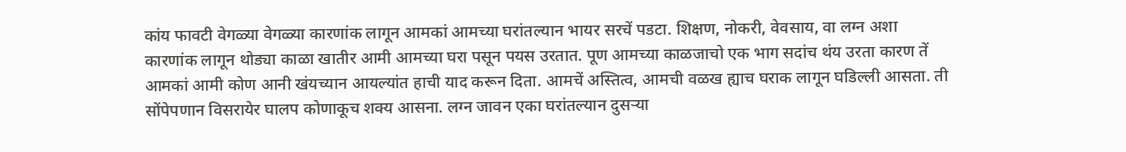कांय फावटी वेगळ्या वेगळ्या कारणांक लागून आमकां आमच्या घरांतल्यान भायर सरचें पडटा. शिक्षण, नोकरी, वेवसाय, वा लग्न अशा कारणांक लागून थोड्या काळा खातीर आमी आमच्या घरा पसून पयस उरतात. पूण आमच्या काळजाचो एक भाग सदांच थंय उरता कारण तें आमकां आमी कोण आनी खंयच्यान आयल्यांत हाची याद करून दिता. आमचें अस्तित्व, आमची वळख ह्याच घराक लागून घडिल्ली आसता. ती सोंपेपणान विसरायेर घालप कोणाकूच शक्य आसना. लग्न जावन एका घरांतल्यान दुसऱ्या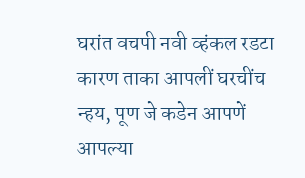घरांत वचपी नवी व्हंकल रडटा कारण ताका आपलीं घरचींच न्हय, पूण जे कडेन आपणें आपल्या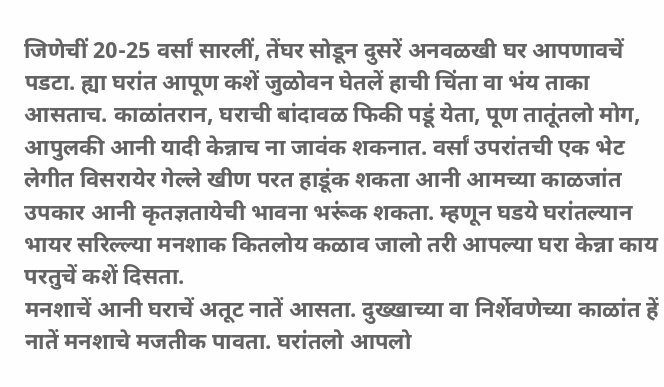जिणेचीं 20-25 वर्सां सारलीं, तेंघर सोडून दुसरें अनवळखी घर आपणावचें पडटा. ह्या घरांत आपूण कशें जुळोवन घेतलें हाची चिंता वा भंय ताका आसताच. काळांतरान, घराची बांदावळ फिकी पडूं येता, पूण तातूंतलो मोग, आपुलकी आनी यादी केन्नाच ना जावंक शकनात. वर्सां उपरांतची एक भेट लेगीत विसरायेर गेल्ले खीण परत हाडूंक शकता आनी आमच्या काळजांत उपकार आनी कृतज्ञतायेची भावना भरूंक शकता. म्हणून घडये घरांतल्यान भायर सरिल्ल्या मनशाक कितलोय कळाव जालो तरी आपल्या घरा केन्ना काय परतुचें कशें दिसता.
मनशाचें आनी घराचें अतूट नातें आसता. दुख्खाच्या वा निर्शेवणेच्या काळांत हें नातें मनशाचे मजतीक पावता. घरांतलो आपलो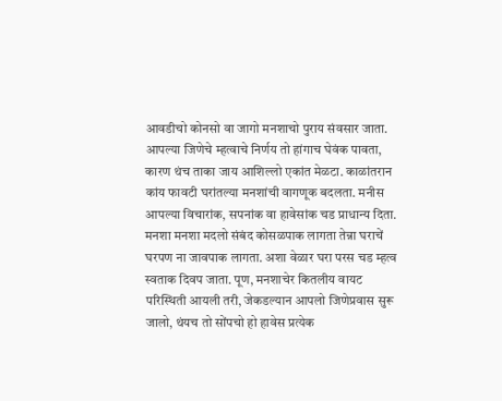आवडीचो कोनसो वा जागो मनशाचो पुराय संवसार जाता. आपल्या जिणेचे म्हत्वाचे निर्णय तो हांगाच घेवंक पावता, कारण थंच ताका जाय आशिल्लो एकांत मेळटा. काळांतरान कांय फावटी घरांतल्या मनशांची वागणूक बदलता. मनीस आपल्या विचारांक, सपनांक वा हावेसांक चड प्राधान्य दिता. मनशा मनशा मदलो संबंद कोसळपाक लागता तेन्ना घराचें घरपण ना जावपाक लागता. अशा वेळार घरा परस चड म्हत्व स्वताक दिवप जाता. पूण, मनशाचेर कितलीय वायट परिस्थिती आयली तरी, जेकडल्यान आपलो जिणेप्रवास सुरू जालो, थंयच तो सोंपचो हो हावेस प्रत्येक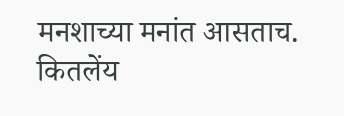मनशाच्या मनांत आसताच. कितलेंय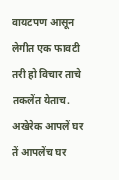वायटपण आसून लेगीत एक फावटी तरी हो विचार ताचे तकलेंत येताच. अखेरेक आपलें घर तें आपलेंच घर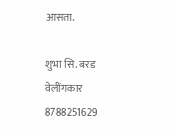आसता.

शुभा सि. बरड वेलींगकार
8788251629